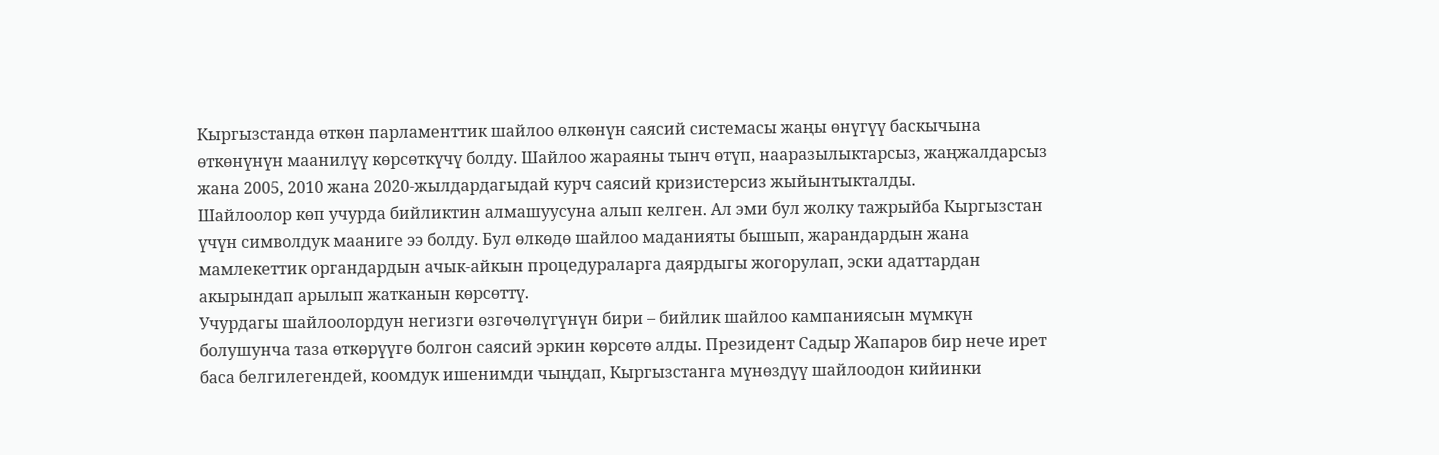Кыргызстанда өткөн парламенттик шайлоо өлкөнүн саясий системасы жаңы өнүгүү баскычына өткөнүнүн маанилүү көрсөткүчү болду. Шайлоо жараяны тынч өтүп, нааразылыктарсыз, жаңжалдарсыз жана 2005, 2010 жана 2020-жылдардагыдай курч саясий кризистерсиз жыйынтыкталды.
Шайлоолор көп учурда бийликтин алмашуусуна алып келген. Ал эми бул жолку тажрыйба Кыргызстан үчүн символдук мааниге ээ болду. Бул өлкөдө шайлоо маданияты бышып, жарандардын жана мамлекеттик органдардын ачык-айкын процедураларга даярдыгы жогорулап, эски адаттардан акырындап арылып жатканын көрсөттү.
Учурдагы шайлоолордун негизги өзгөчөлүгүнүн бири – бийлик шайлоо кампаниясын мүмкүн болушунча таза өткөрүүгө болгон саясий эркин көрсөтө алды. Президент Садыр Жапаров бир нече ирет баса белгилегендей, коомдук ишенимди чыңдап, Кыргызстанга мүнөздүү шайлоодон кийинки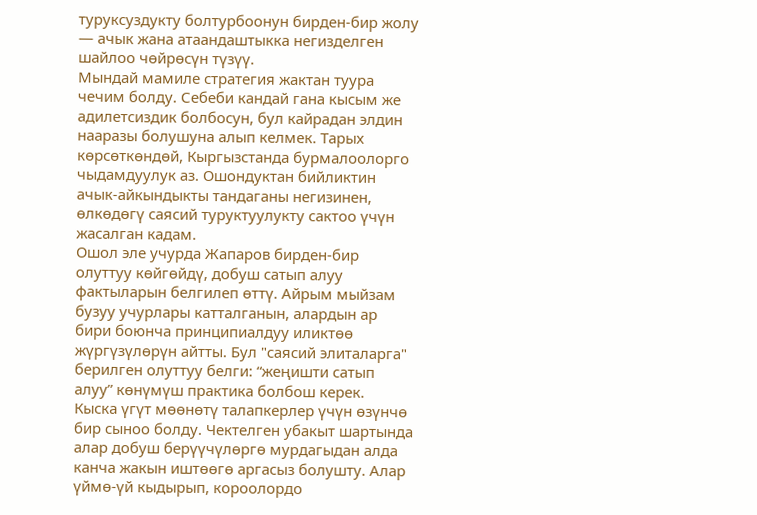туруксуздукту болтурбоонун бирден-бир жолу — ачык жана атаандаштыкка негизделген шайлоо чөйрөсүн түзүү.
Мындай мамиле стратегия жактан туура чечим болду. Себеби кандай гана кысым же адилетсиздик болбосун, бул кайрадан элдин нааразы болушуна алып келмек. Тарых көрсөткөндөй, Кыргызстанда бурмалоолорго чыдамдуулук аз. Ошондуктан бийликтин ачык-айкындыкты тандаганы негизинен, өлкөдөгү саясий туруктуулукту сактоо үчүн жасалган кадам.
Ошол эле учурда Жапаров бирден-бир олуттуу көйгөйдү, добуш сатып алуу фактыларын белгилеп өттү. Айрым мыйзам бузуу учурлары катталганын, алардын ар бири боюнча принципиалдуу иликтөө жүргүзүлөрүн айтты. Бул "саясий элиталарга" берилген олуттуу белги: “жеңишти сатып алуу” көнүмүш практика болбош керек.
Кыска үгүт мөөнөтү талапкерлер үчүн өзүнчө бир сыноо болду. Чектелген убакыт шартында алар добуш берүүчүлөргө мурдагыдан алда канча жакын иштөөгө аргасыз болушту. Алар үймө-үй кыдырып, короолордо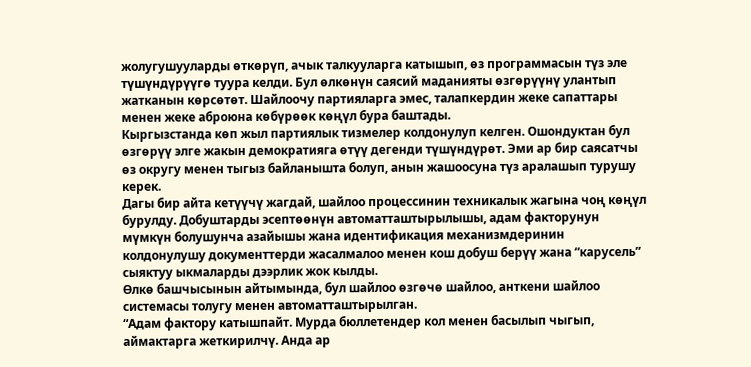жолугушууларды өткөрүп, ачык талкууларга катышып, өз программасын түз эле түшүндүрүүгө туура келди. Бул өлкөнүн саясий маданияты өзгөрүүнү улантып жатканын көрсөтөт. Шайлоочу партияларга эмес, талапкердин жеке сапаттары менен жеке аброюна көбүрөөк көңүл бура баштады.
Кыргызстанда көп жыл партиялык тизмелер колдонулуп келген. Ошондуктан бул өзгөрүү элге жакын демократияга өтүү дегенди түшүндүрөт. Эми ар бир саясатчы өз округу менен тыгыз байланышта болуп, анын жашоосуна түз аралашып турушу керек.
Дагы бир айта кетүүчү жагдай, шайлоо процессинин техникалык жагына чоң көңүл бурулду. Добуштарды эсептөөнүн автоматташтырылышы, адам факторунун мүмкүн болушунча азайышы жана идентификация механизмдеринин колдонулушу документтерди жасалмалоо менен кош добуш берүү жана “карусель” сыяктуу ыкмаларды дээрлик жок кылды.
Өлкө башчысынын айтымында, бул шайлоо өзгөчө шайлоо, анткени шайлоо системасы толугу менен автоматташтырылган.
“Адам фактору катышпайт. Мурда бюллетендер кол менен басылып чыгып, аймактарга жеткирилчү. Анда ар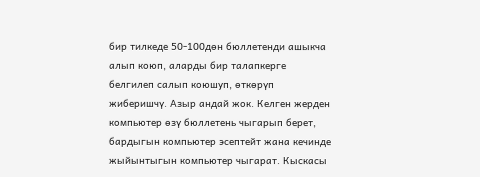бир тилкеде 50-100дөн бюллетенди ашыкча алып коюп, аларды бир талапкерге белгилеп салып коюшуп, өткөрүп жиберишчү. Азыр андай жок. Келген жерден компьютер өзү бюллетень чыгарып берет, бардыгын компьютер эсептейт жана кечинде жыйынтыгын компьютер чыгарат. Кыскасы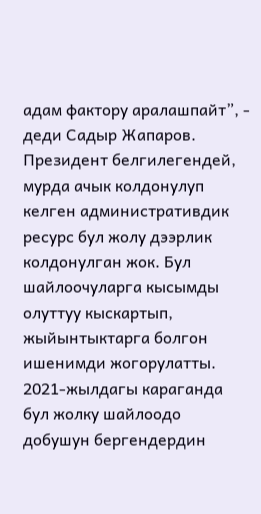адам фактору аралашпайт”, - деди Садыр Жапаров.
Президент белгилегендей, мурда ачык колдонулуп келген административдик ресурс бул жолу дээрлик колдонулган жок. Бул шайлоочуларга кысымды олуттуу кыскартып, жыйынтыктарга болгон ишенимди жогорулатты.
2021-жылдагы караганда бул жолку шайлоодо добушун бергендердин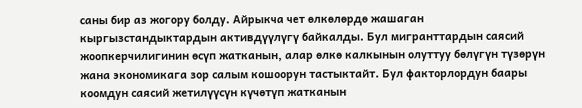саны бир аз жогору болду. Айрыкча чет өлкөлөрдө жашаган кыргызстандыктардын активдүүлүгү байкалды. Бул мигранттардын саясий жоопкерчилигинин өсүп жатканын, алар өлкө калкынын олуттуу бөлүгүн түзөрүн жана экономикага зор салым кошоорун тастыктайт. Бул факторлордун баары коомдун саясий жетилүүсүн күчөтүп жатканын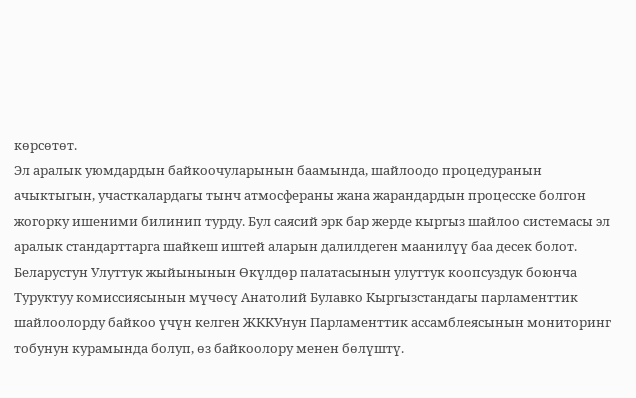көрсөтөт.
Эл аралык уюмдардын байкоочуларынын баамында, шайлоодо процедуранын ачыктыгын, участкалардагы тынч атмосфераны жана жарандардын процесске болгон жогорку ишеними билинип турду. Бул саясий эрк бар жерде кыргыз шайлоо системасы эл аралык стандарттарга шайкеш иштей аларын далилдеген маанилүү баа десек болот.
Беларустун Улуттук жыйынынын Өкүлдөр палатасынын улуттук коопсуздук боюнча Туруктуу комиссиясынын мүчөсү Анатолий Булавко Кыргызстандагы парламенттик шайлоолорду байкоо үчүн келген ЖККУнун Парламенттик ассамблеясынын мониторинг тобунун курамында болуп, өз байкоолору менен бөлүштү.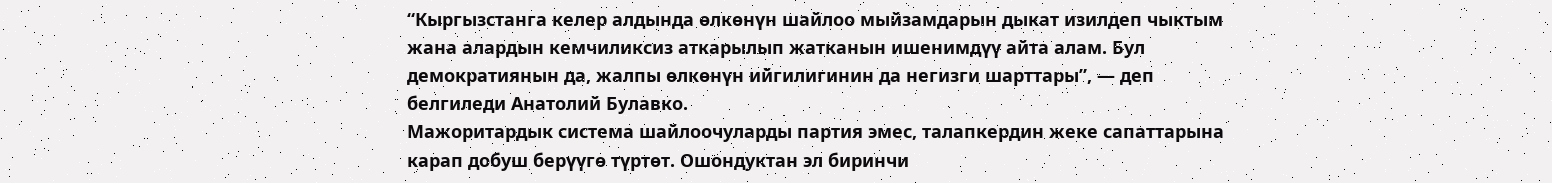“Кыргызстанга келер алдында өлкөнүн шайлоо мыйзамдарын дыкат изилдеп чыктым жана алардын кемчиликсиз аткарылып жатканын ишенимдүү айта алам. Бул демократиянын да, жалпы өлкөнүн ийгилигинин да негизги шарттары”, — деп белгиледи Анатолий Булавко.
Мажоритардык система шайлоочуларды партия эмес, талапкердин жеке сапаттарына карап добуш берүүгө түртөт. Ошондуктан эл биринчи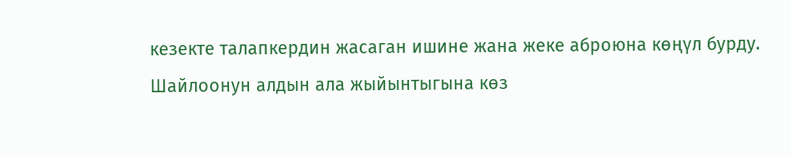кезекте талапкердин жасаган ишине жана жеке аброюна көңүл бурду.
Шайлоонун алдын ала жыйынтыгына көз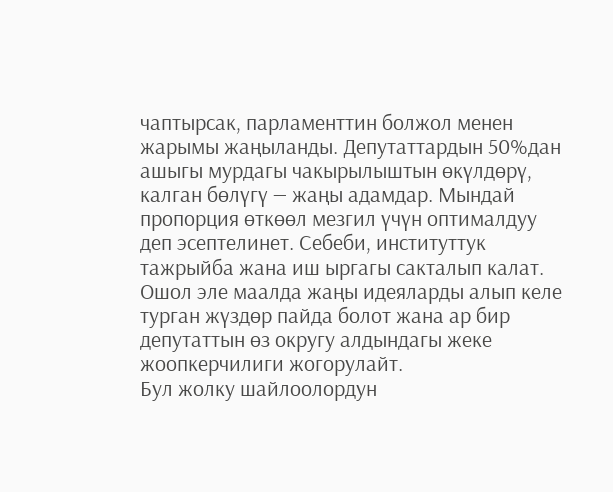чаптырсак, парламенттин болжол менен жарымы жаңыланды. Депутаттардын 50%дан ашыгы мурдагы чакырылыштын өкүлдөрү, калган бөлүгү — жаңы адамдар. Мындай пропорция өткөөл мезгил үчүн оптималдуу деп эсептелинет. Себеби, институттук тажрыйба жана иш ыргагы сакталып калат. Ошол эле маалда жаңы идеяларды алып келе турган жүздөр пайда болот жана ар бир депутаттын өз округу алдындагы жеке жоопкерчилиги жогорулайт.
Бул жолку шайлоолордун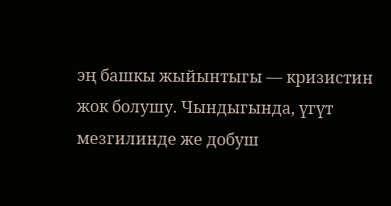эң башкы жыйынтыгы — кризистин жок болушу. Чындыгында, үгүт мезгилинде же добуш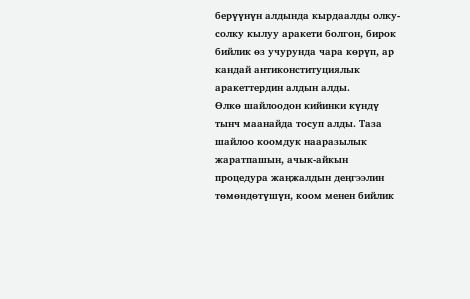берүүнүн алдында кырдаалды олку-солку кылуу аракети болгон, бирок бийлик өз учурунда чара көрүп, ар кандай антиконституциялык аракеттердин алдын алды.
Өлкө шайлоодон кийинки күндү тынч маанайда тосуп алды. Таза шайлоо коомдук нааразылык жаратпашын, ачык-айкын процедура жаңжалдын деңгээлин төмөндөтүшүн, коом менен бийлик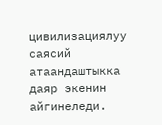цивилизациялуу саясий атаандаштыкка даяр экенин айгинеледи.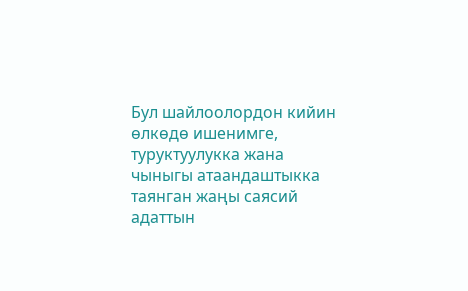Бул шайлоолордон кийин өлкөдө ишенимге, туруктуулукка жана чыныгы атаандаштыкка таянган жаңы саясий адаттын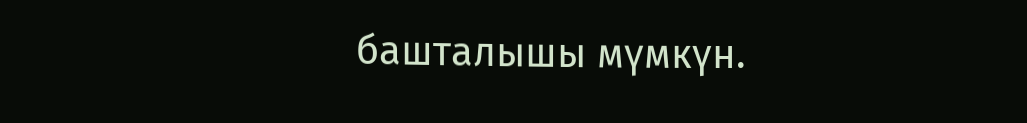башталышы мүмкүн.